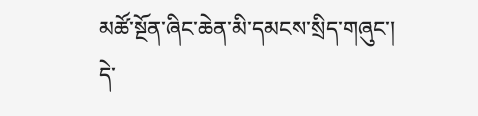མཚོ་སྔོན་ཞིང་ཆེན་མི་དམངས་སྲིད་གཞུང་།          དེ་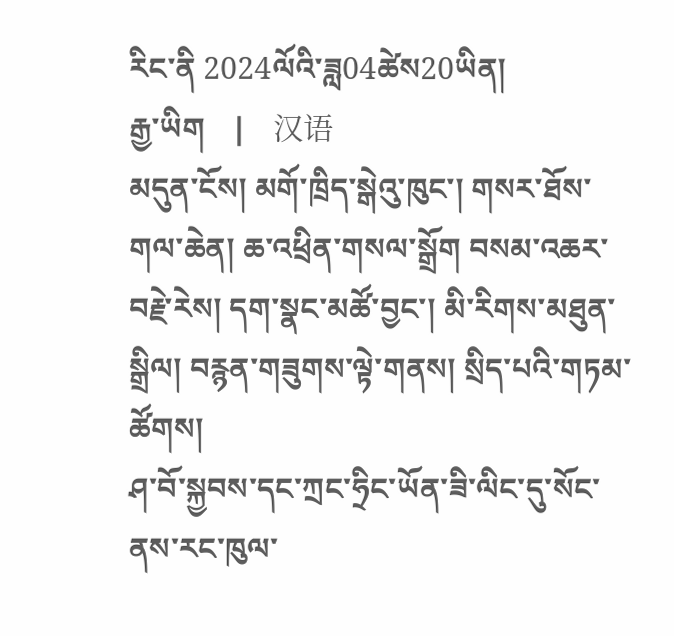རིང་ནི 2024ལོའི་ཟླ04ཚེས20ཡིན།
རྒྱ་ཡིག    |    汉语
མདུན་ངོས། མགོ་ཁྲིད་སྒེའུ་ཁུང་། གསར་ཐོས་གལ་ཆེན། ཆ་འཕྲིན་གསལ་སྒྲོག བསམ་འཆར་བརྗེ་རེས། དག་སྣང་མཚོ་བྱང་། མི་རིགས་མཐུན་སྒྲིལ། བརྙན་གཟུགས་ལྟེ་གནས། སྲིད་པའི་གཏམ་ཚོགས།
ཤ་བོ་སྐྱབས་དང་ཀྲང་ཧྲིང་ཡོན་ཟི་ལིང་དུ་སོང་ནས་རང་ཁུལ་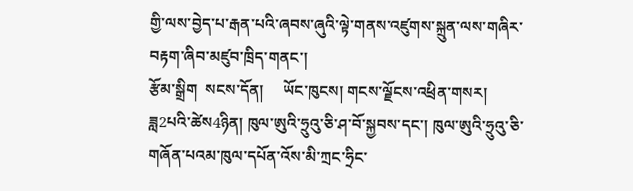གྱི་ལས་བྱེད་པ་རྒན་པའི་ཞབས་ཞུའི་ལྟེ་གནས་འཛུགས་སྐྲུན་ལས་གཞིར་བརྟག་ཞིབ་མཛུབ་ཁྲིད་གནང་།
རྩོམ་སྒྲིག  སངས་དོན།     ཡོང་ཁུངས། གངས་ལྗོངས་འཕྲིན་གསར།
ཟླ2པའི་ཚེས4ཉིན། ཁུལ་ཨུའི་ཧྲུའུ་ཅི་ཤ་བོ་སྐྱབས་དང་། ཁུལ་ཨུའི་ཧྲུའུ་ཅི་གཞོན་པའམ་ཁུལ་དཔོན་འོས་མི་ཀྲང་ཧྲིང་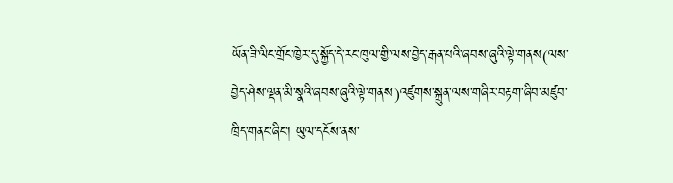ཡོན་ཟི་ལིང་གྲོང་ཁྱེར་དུ་སྐྱོད་དེ་རང་ཁུལ་གྱི་ལས་བྱེད་རྒན་པའི་ཞབས་ཞུའི་ལྟེ་གནས(ལས་བྱེད་ཤེས་ལྡན་མི་སྣའི་ཞབས་ཞུའི་ལྟེ་གནས)འཛུགས་སྐྲུན་ལས་གཞིར་བརྟག་ཞིབ་མཛུབ་ཁྲིད་གནང་ཞིང་། ཡུལ་དངོས་ནས་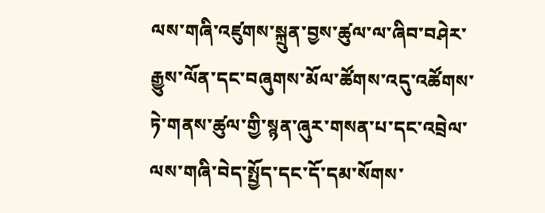ལས་གཞི་འཛུགས་སྐྲུན་བྱས་ཚུལ་ལ་ཞིབ་བཤེར་རྒྱུས་ལོན་དང་བཞུགས་མོལ་ཚོགས་འདུ་འཚོགས་ཏེ་གནས་ཚུལ་གྱི་སྙན་ཞུར་གསན་པ་དང་འབྲེལ་ལས་གཞི་བེད་སྤྱོད་དང་དོ་དམ་སོགས་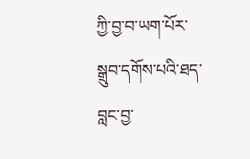ཀྱི་བྱ་བ་ཡག་པོར་སྒྲུབ་དགོས་པའི་ཐད་བླང་བྱ་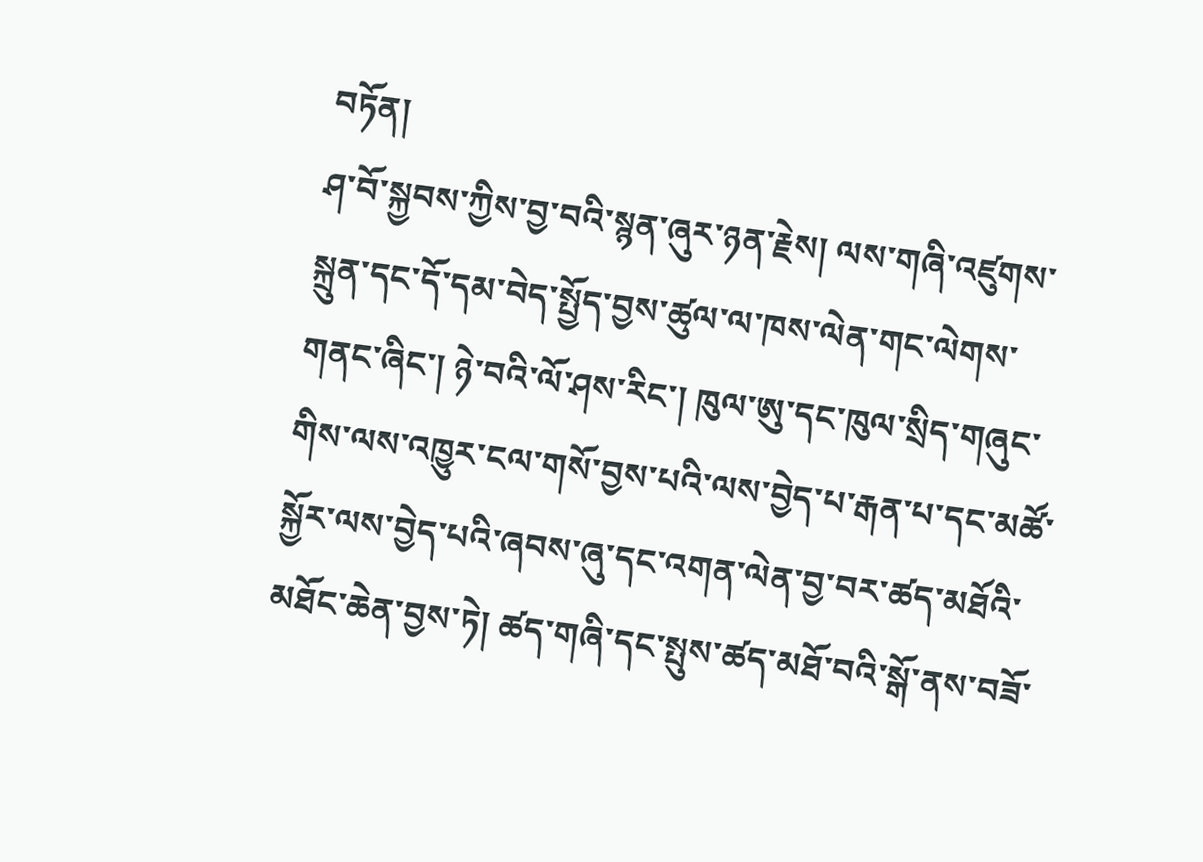བཏོན།
ཤ་བོ་སྐྱབས་ཀྱིས་བྱ་བའི་སྙན་ཞུར་ཉན་རྗེས། ལས་གཞི་འཛུགས་སྐྲུན་དང་དོ་དམ་བེད་སྤྱོད་བྱས་ཚུལ་ལ་ཁས་ལེན་གང་ལེགས་གནང་ཞིང་། ཉེ་བའི་ལོ་ཤས་རིང་། ཁུལ་ཨུ་དང་ཁུལ་སྲིད་གཞུང་གིས་ལས་འཁྱུར་ངལ་གསོ་བྱས་པའི་ལས་བྱེད་པ་རྒན་པ་དང་མཚོ་སྐྱོར་ལས་བྱེད་པའི་ཞབས་ཞུ་དང་འགན་ལེན་བྱ་བར་ཚད་མཐོའི་མཐོང་ཆེན་བྱས་ཏེ། ཚད་གཞི་དང་སྤུས་ཚད་མཐོ་བའི་སྒོ་ནས་བཟོ་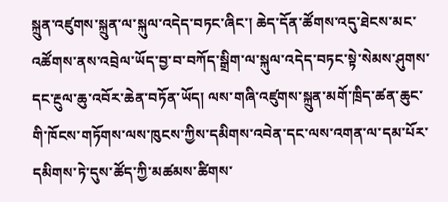སྐྲུན་འཛུགས་སྐྲུན་ལ་སྐུལ་འདེད་བཏང་ཞིང་། ཆེད་དོན་ཚོགས་འདུ་ཐེངས་མང་འཚོགས་ནས་འབྲེལ་ཡོད་བྱ་བ་བཀོད་སྒྲིག་ལ་སྐུལ་འདེད་བཏང་སྟེ་སེམས་ཤུགས་དང་རྔུལ་ཆུ་འབོར་ཆེན་བཏོན་ཡོད། ལས་གཞི་འཛུགས་སྐྲུན་མགོ་ཁྲིད་ཚན་ཆུང་གི་ཁོངས་གཏོགས་ལས་ཁུངས་ཀྱིས་དམིགས་འབེན་དང་ལས་འགན་ལ་དམ་པོར་དམིགས་ཏེ་དུས་ཚོད་ཀྱི་མཚམས་ཚིགས་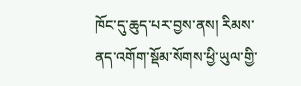ཁོང་དུ་ཆུད་པར་བྱས་ནས། རིམས་ནད་འགོག་སྡོམ་སོགས་ཕྱི་ཡུལ་གྱི་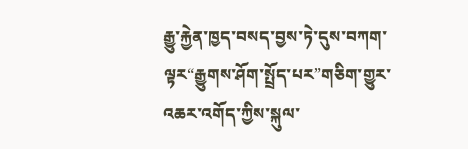རྒྱུ་རྐྱེན་ཁྱད་བསད་བྱས་ཏེ་དུས་བཀག་ལྟར“རྒྱུགས་ཤོག་སྤྲོད་པར”གཅིག་གྱུར་འཆར་འགོད་ཀྱིས་སྐུལ་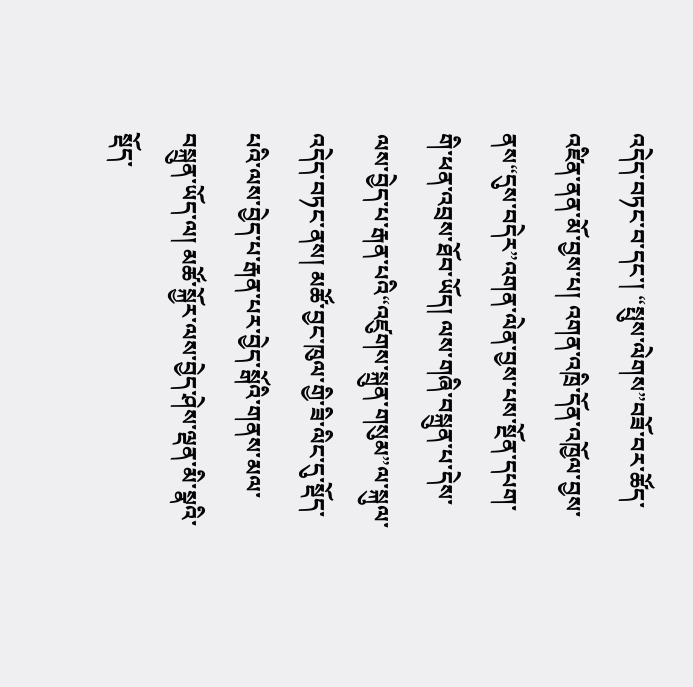འདེད་བཏང་བ་དང་། “སྤུས་ལེགས”བཟོ་བར་ཚོད་འཛིན་ནན་མོ་བྱས་པ། འགན་འཁྲི་དོན་འཁྱོལ་བྱས་ནས“དུས་བདེར”འགན་ལེན་བྱས་པས་སྔོན་དཔག་གི་ཕན་འབྲས་ཐོབ་ཡོད། ལས་གཞི་བསྐྲུན་པ་དེས་ལས་བྱེད་པ་རྒན་པའི“འཛུགས་སྐྲུན་གསུམ”ལ་སྐུལ་འདེད་བཏང་ནས། མཚོ་བྱང་ཁུལ་གྱི་ཟི་ལིང་དུ་སྡོད་པའི་ལས་བྱེད་པ་རྒན་པར་བྱེད་སྒོའི་གནས་མལ་བསྐྲུན་ཡོད་ལ། མཚོ་སྐྱོར་ལས་བྱེད་ཤེས་ལྡན་མི་སྣའི་སྡོད་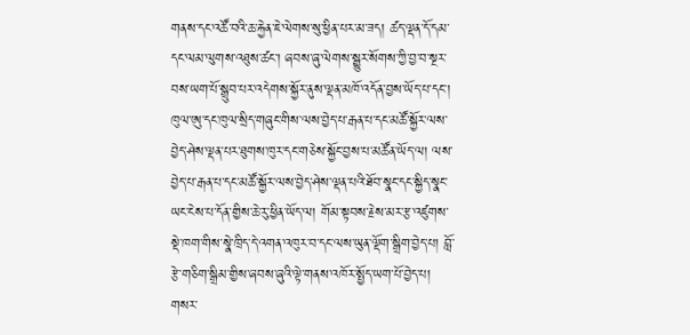གནས་དང་འཚོ་བའི་ཆ་རྐྱེན་ཇེ་ལེགས་སུ་ཕྱིན་པར་མ་ཟད། ཚད་ལྡན་དོ་དམ་དང་ལམ་ལུགས་འཐུས་ཚང་། ཞབས་ཞུ་ལེགས་སྒྱུར་སོགས་ཀྱི་བྱ་བ་སྔར་བས་ཡག་པོ་སྒྲུབ་པར་འདེགས་སྐྱོར་ནུས་ལྡན་མཁོ་འདོན་བྱས་ཡོད་པ་དང་། ཁུལ་ཨུ་དང་ཁུལ་སྲིད་གཞུང་གིས་ལས་བྱེད་པ་རྒན་པ་དང་མཚོ་སྐྱོར་ལས་བྱེད་ཤེས་ལྡན་པར་ཐུགས་ཁུར་དང་གཅེས་སྐྱོང་བྱས་པ་མཚོན་ཡོད་ལ། ལས་བྱེད་པ་རྒན་པ་དང་མཚོ་སྐྱོར་ལས་བྱེད་ཤེས་ལྡན་པའི་ཐོབ་སྣང་དང་སྐྱིད་སྣང་ཡང་ངེས་པ་དོན་གྱིས་ཆེ་རུ་ཕྱིན་ཡོད་ལ། གོམ་སྟབས་རྗེས་མར་རྩ་འཛུགས་སྡེ་ཁག་གིས་སྣེ་ཁྲིད་དེ་འགན་འཁུར་བ་དང་ལས་ཡུན་ལྡོག་སྒྲིག་བྱེད་པ། བློ་རྩེ་གཅིག་སྒྲིམ་གྱིས་ཞབས་ཞུའི་ལྟེ་གནས་འཁོར་སྤྱོད་ཡག་པོ་བྱེད་པ། གསར་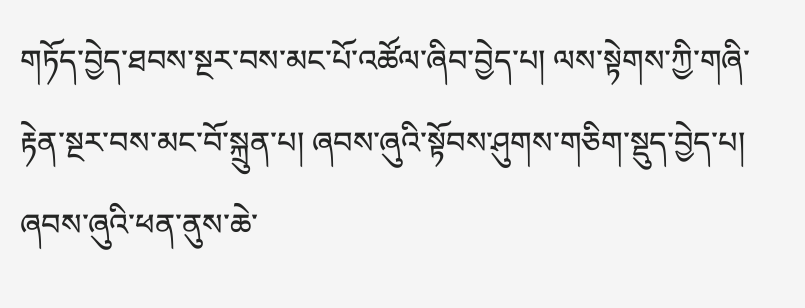གཏོད་བྱེད་ཐབས་སྔར་བས་མང་པོ་འཚོལ་ཞིབ་བྱེད་པ། ལས་སྟེགས་ཀྱི་གཞི་རྟེན་སྔར་བས་མང་བོ་སྐྲུན་པ། ཞབས་ཞུའི་སྟོབས་ཤུགས་གཅིག་སྡུད་བྱེད་པ། ཞབས་ཞུའི་ཕན་ནུས་ཆེ་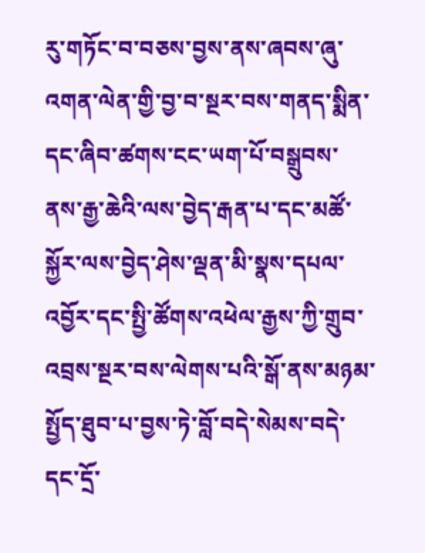རུ་གཏོང་བ་བཅས་བྱས་ནས་ཞབས་ཞུ་འགན་ལེན་གྱི་བྱ་བ་སྔར་བས་གནད་སྨིན་དང་ཞིབ་ཚགས་ངང་ཡག་པོ་བསྒྲུབས་ནས་རྒྱ་ཆེའི་ལས་བྱེད་རྒན་པ་དང་མཚོ་སྐྱོར་ལས་བྱེད་ཤེས་ལྡན་མི་སྣས་དཔལ་འབྱོར་དང་སྤྱི་ཚོགས་འཕེལ་རྒྱས་ཀྱི་གྲུབ་འབྲས་སྔར་བས་ལེགས་པའི་སྒོ་ནས་མཉམ་སྤྱོད་ཐུབ་པ་བྱས་ཏེ་བློ་བདེ་སེམས་བདེ་དང་དྲོ་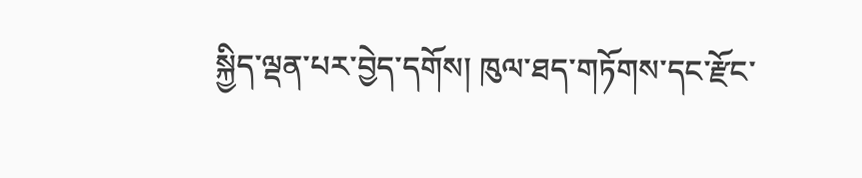སྐྱིད་ལྡན་པར་བྱེད་དགོས། ཁུལ་ཐད་གཏོགས་དང་རྫོང་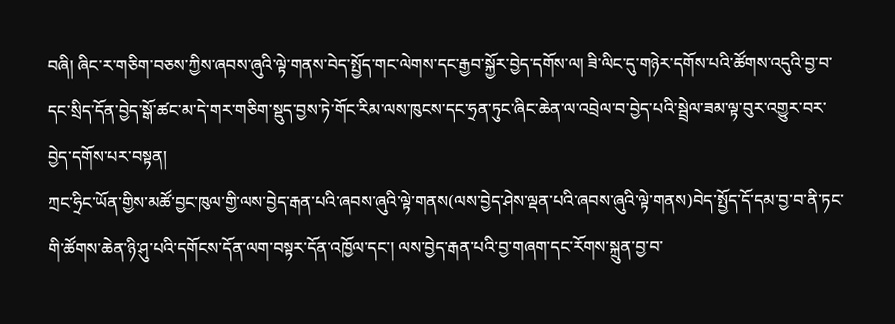བཞི། ཞིང་ར་གཅིག་བཅས་ཀྱིས་ཞབས་ཞུའི་ལྟེ་གནས་བེད་སྤྱོད་གང་ལེགས་དང་རྒྱབ་སྐྱོར་བྱེད་དགོས་ལ། ཟི་ལིང་དུ་གཉེར་དགོས་པའི་ཚོགས་འདུའི་བྱ་བ་དང་སྲིད་དོན་བྱེད་སྒོ་ཚང་མ་དེ་གར་གཅིག་སྡུད་བྱས་ཏེ་གོང་རིམ་ལས་ཁུངས་དང་ཧྲན་ཏུང་ཞིང་ཆེན་ལ་འབྲེལ་བ་བྱེད་པའི་སྦྲེལ་ཟམ་ལྟ་བུར་འགྱུར་བར་བྱེད་དགོས་པར་བསྟན།
ཀྲང་ཧྲིང་ཡོན་གྱིས་མཚོ་བྱང་ཁུལ་གྱི་ལས་བྱེད་རྒན་པའི་ཞབས་ཞུའི་ལྟེ་གནས(ལས་བྱེད་ཤེས་ལྡན་པའི་ཞབས་ཞུའི་ལྟེ་གནས)བེད་སྤྱོད་དོ་དམ་བྱ་བ་ནི་ཏང་གི་ཚོགས་ཆེན་ཉི་ཤུ་པའི་དགོངས་དོན་ལག་བསྟར་དོན་འཁྱོལ་དང་། ལས་བྱེད་རྒན་པའི་བྱ་གཞག་དང་རོགས་སྐྲུན་བྱ་བ་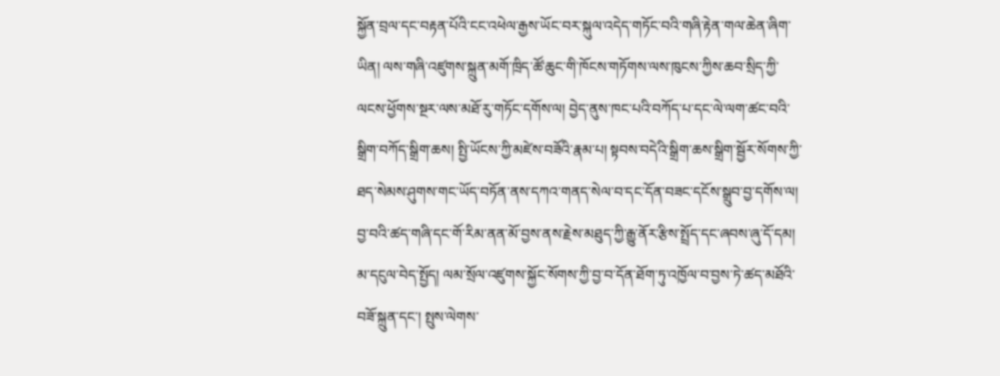སྐྱོན་བྲལ་དང་བརྟན་པོའི་ངང་འཕེལ་རྒྱས་ཡོང་བར་སྐུལ་འདེད་གཏོང་བའི་གཞི་རྟེན་གལ་ཆེན་ཞིག་ཡིན། ལས་གཞི་འཛུགས་སྐྲུན་མགོ་ཁྲིད་ཚོ་ཆུང་གི་ཁོངས་གཏོགས་ལས་ཁུངས་ཀྱིས་ཆབ་སྲིད་ཀྱི་ལངས་ཕྱོགས་སྔར་ལས་མཐོ་རུ་གཏོང་དགོས་ལ། བྱེད་ནུས་ཁང་པའི་བཀོད་པ་དང་ལེ་ལག་ཚང་བའི་སྒྲིག་བཀོད་སྒྲིག་ཆས། སྤྱི་ཡོངས་ཀྱི་མཛེས་བཟོའི་རྣམ་པ། སྟབས་བདེའི་སྒྲིག་ཆས་སྒྲིག་སྦྱོར་སོགས་ཀྱི་ཐད་སེམས་ཤུགས་གང་ཡོད་བཏོན་ནས་དཀའ་གནད་སེལ་བ་དང་དོན་བཟང་དངོས་སྒྲུབ་བྱ་དགོས་ལ། བྱ་བའི་ཚད་གཞི་དང་གོ་རིམ་ནན་མོ་བྱས་ནས་རྗེས་མཐུད་ཀྱི་རྒྱུ་ནོར་རྩིས་སྤྲོད་དང་ཞབས་ཞུ་དོ་དམ། མ་དངུལ་བེད་སྤྱོད། ལམ་སྲོལ་འཛུགས་སྐྱོང་སོགས་ཀྱི་བྱ་བ་དོན་ཐོག་ཏུ་འཁྱོལ་བ་བྱས་ཏེ་ཚད་མཐོའི་བཟོ་སྐྲུན་དང་། སྤུས་ལེགས་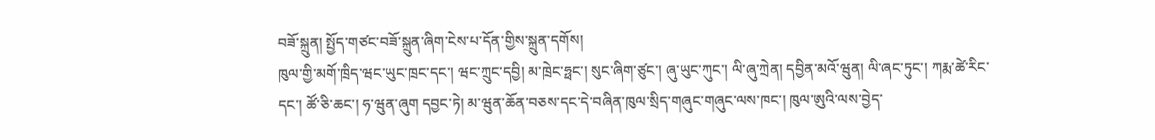བཟོ་སྐྲུན། སྤྱོད་གཙང་བཟོ་སྐྲུན་ཞིག་ངེས་པ་དོན་གྱིས་སྐྲུན་དགོས།
ཁུལ་གྱི་མགོ་ཁྲིད་ཝང་ཡུང་ཁྲང་དང་། ཝང་ཀྲུང་དབྱི། མ་ཁྲེང་ཧྥང་། སུང་ཞིག་ཙུང་། ཞུ་ཡུང་ཀུང་། ལི་ཞུ་ཀྲེན། དབྱིན་མའོ་ཝུན། ལི་ཞང་ཏུང་། ཀརྨ་ཚེ་རིང་དང་། ཚོ་ཅི་ཆང་། ཧ་ཝུན་ཞུག དབྱང་ཏེ། མ་ཝུན་ཆོན་བཅས་དང་དེ་བཞིན་ཁུལ་སྲིད་གཞུང་གཞུང་ལས་ཁང་། ཁུལ་ཨུའི་ལས་བྱེད་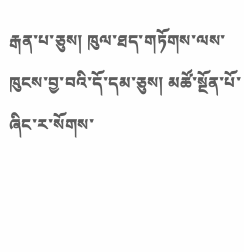རྒན་པ་ཅུས། ཁུལ་ཐད་གཏོགས་ལས་ཁུངས་བྱ་བའི་དོ་དམ་ཅུས། མཚོ་སྔོན་པོ་ཞིང་ར་སོགས་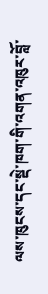ལས་ཁུངས་དང་སྡེ་ཁག་གི་འགན་འཁུར་བློ་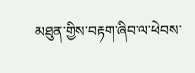མཐུན་གྱིས་བརྟག་ཞིབ་ལ་ཕེབས་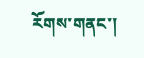རོགས་གནང་།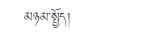མཉམ་སྤྱོད།